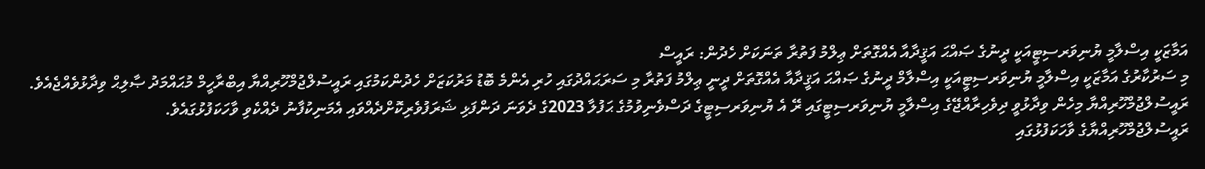އަމާޒަކީ އިސްލާމީ ޔުނިވަރސިޓީއަކީ ދީނުގެ ޞައްޙަ އަޤީދާއާ އެއްގޮތަށް ޢިލްމު ފަތުރާ ތަނަކަށް ހެދުން: ރައީސް
މި ސަރުކާރުގެ އަމާޒަކީ އިސްލާމީ ޔުނިވަރސިޓީއަކީ އިސްލާމް ދީނުގެ ޞައްޙަ އަޤީދާއާ އެއްގޮތަށް ދީނީ ޢިލްމު ފަތުރާ މި ސަރަޙައްދުގައި ހުރި އެންމެ ބޮޑު މަރުކަޒަށް ހެދުންކަމުގައި ރައީސުލްޖުމްހޫރިއްޔާ އިބްރާހީމް މުޙައްމަދު ޞާލިޙް ވިދާޅުވެއްޖެއެވެ.
ރައީސުލްޖުމްހޫރިއްޔާ މިހެން ވިދާޅުވީ ދިވެހިރާއްޖޭގެ އިސްލާމީ ޔުނިވަރސިޓީގައި ރޭ އެ ޔުނިވަރސިޓީގެ ދަސްވެނިވުމުގެ ޙަފުލާ 2023ގެ ދެވަނަ ދަންފަޅި ޝަރަފުވެރިކޮށްދެއްވައި އެމަނިކުފާނު ދެއްކެވި ވާހަކަފުޅުގައެވެ.
ރައީސުލްޖުމްހޫރިއްޔާގެ ވާހަކަފުޅުގައި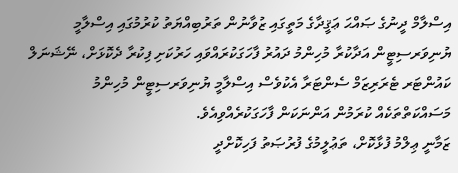އިސްލާމް ދީނުގެ ޞައްޙަ ޢަޤީދާގެ މަތީގައި ޒުވާނުން ތަރުބިއްޔަތު ކުރުމުގައި އިސްލާމީ ޔުނިވަރސިޓީން އަދާކުރާ މުހިންމު ދައުރު ފާހަގަކުރައްވައި ހަރުކަށި ފިކުރާ ދެކޮޅަށް، ނޭޝަނަލް ކައުންޓަރ ޓެރަރިޒަމް ސެންޓަރާ އެކުވެސް އިސްލާމީ ޔުނިވަރސިޓީން މުހިންމު މަސައްކަތްތަކެއް ކުރަމުން އަންނަކަން ފާހަގަކުރެއްވިއެވެ.
ޒަމާނީ ޢިލްމު ފުޅާކޮށް، ތަޢުލީމުގެ ފުރުޞަތު ފަހިކޮށްދީ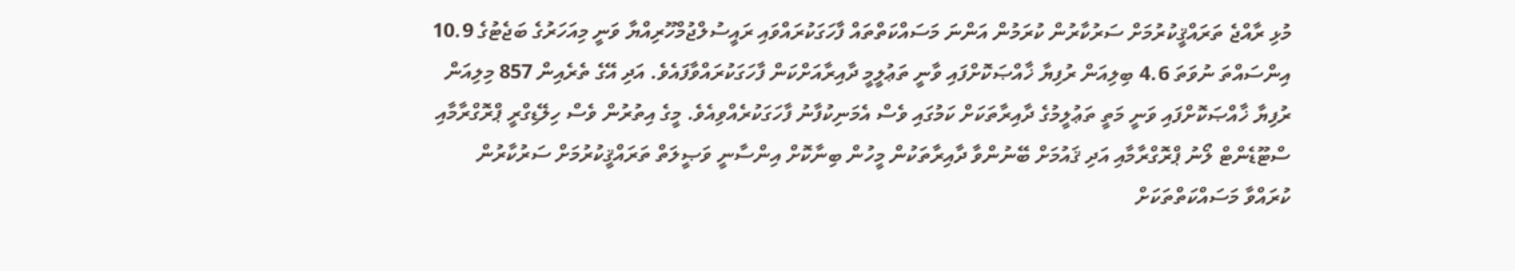މުޅި ރާއްޖެ ތަރައްޤީކުރުމަށް ސަރުކާރުން ކުރަމުން އަންނަ މަސައްކަތްތައް ފާހަގަކުރައްވައި ރައީސުލްޖުމްހޫރިއްޔާ ވަނީ މިއަހަރުގެ ބަޖެޓުގެ 10.9 އިންސައްތަ ނުވަތަ 4.6 ބިލިއަން ރުފިޔާ ޚާއްޞަކޮށްފައި ވާނީ ތަޢުލީމީ ދާއިރާއަށްކަން ފާހަގަކުރައްވާފައެވެ. އަދި އޭގެ ތެރެއިން 857 މިލިއަން ރުފިޔާ ޚާއްޞަކޮށްފައި ވަނީ މަތީ ތަޢުލީމުގެ ދާއިރާތަކަށް ކަމުގައި ވެސް އެމަނިކުފާނު ފާހަގަކުރެއްވިއެވެ. މީގެ އިތުރުން ވެސް ހިލޭޑިގްރީ ޕްރޮގްރާމާއި ސްޓޫޑެންޓް ލޯނު ޕްރޮގްރާމާއި އަދި ޤައުމަށް ބޭނުންވާ ދާއިރާތަކުން މީހުން ބިނާކޮށް އިންސާނީ ވަޞީލަތް ތަރައްޤީކުރުމަށް ސަރުކާރުން ކުރައްވާ މަސައްކަތްތަކަށް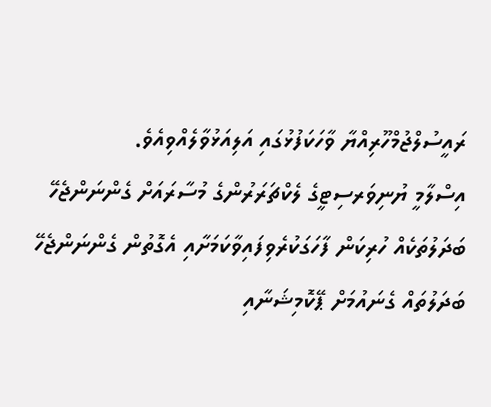ރައީސުލްޖުމްހޫރިއްޔާ ވާހަކަފުޅުގައި އަލިއަޅުވާލެއްވިއެވެ.
އިސްލާމީ ޔުނިވަރސިޓީގެ ލެކްޗަރަރުންގެ މުސާރައަށް ގެންނަންޖެހޭ ބަދަލުތަކެއް ހުރިކަން ފާހަގަކުރެވިފައިވާކަމަށާއި އެގޮތުން ގެންނަންޖެހޭ ބަދަލުތައް ގެނައުމަށް ޕޭކޮމިޝަނާއި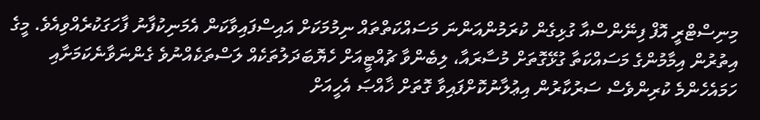މިނިސްޓްރީ އޮފް ފިނޭންސްއާ ގުޅިގެން ކުރަމުންއަންނަ މަސައްކަތްތައް ނިމުމަކަށް އައިސްފައިވާކަން އެމަނިކުފާނު ފާހަގަކުރެއްވިއެވެ. މީގެ އިތުރުން އިމާމުންގެ މަސައްކަތާ ގުޅޭގޮތަށް މުސާރައާ، ލިބެންވާ ޗުއްޓީއަށް ހެޔޮބަދަލުތަކެއް ލަސްތަކެއްނުވެ ގެންނަވާނެކަމަށާއި ހަމައެހެންމެ ކުރިންވެސް ސަރުކާރުން އިޢުލާނުކޮށްފައިވާ ގޮތަށް ޚާއްޞަ އެހީއަށް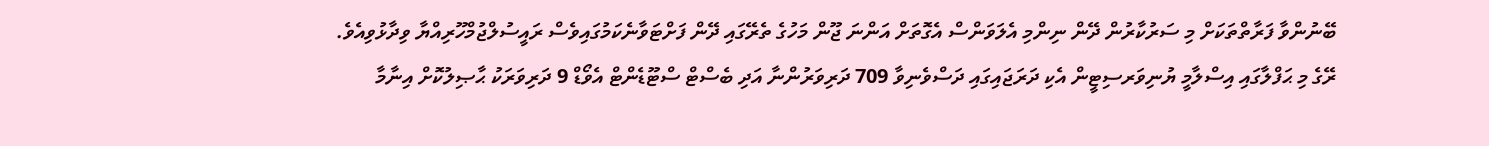ބޭނުންވާ ފަރާތްތަކަށް މި ސަރުކާރުން ދޭން ނިންމި އެލަވަންސް އެގޮތަށް އަންނަ ޖޫން މަހުގެ ތެރޭގައި ދޭން ފަށްޓަވާނެކަމުގައިވެސް ރައީސުލްޖުމްހޫރިއްޔާ ވިދާޅުވިއެވެ.
ރޭގެ މި ޙަފްލާގައި އިސްލާމީ ޔުނިވަރސިޓީން އެކި ދަރަޖައިގައި ދަސްވެނިވާ 709 ދަރިވަރުންނާ އަދި ބެސްޓް ސްޓޫޑެންޓް އެވޯޑް 9 ދަރިވަރަކު ޙާޞިލުކޮށް އިނާމާ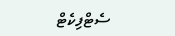ސެޓްފިކެޓް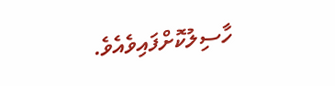ހާސިލުކޮށްފައިވެއެވެ.